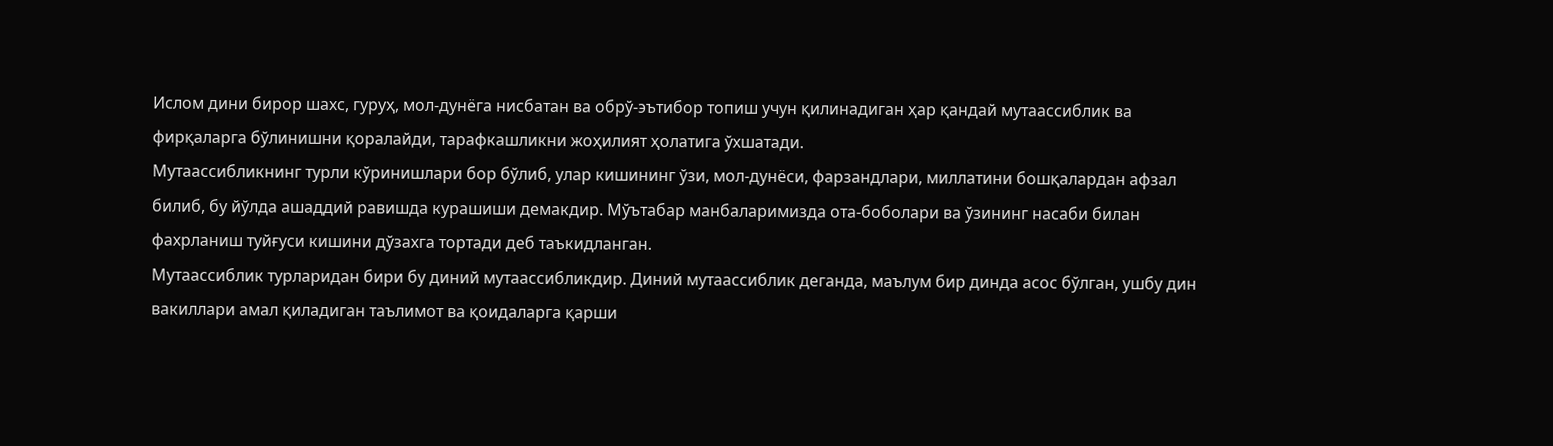Ислом дини бирор шахс, гуруҳ, мол-дунёга нисбатан ва обрў-эътибор топиш учун қилинадиган ҳар қандай мутаассиблик ва фирқаларга бўлинишни қоралайди, тарафкашликни жоҳилият ҳолатига ўхшатади.
Мутаассибликнинг турли кўринишлари бор бўлиб, улар кишининг ўзи, мол-дунёси, фарзандлари, миллатини бошқалардан афзал билиб, бу йўлда ашаддий равишда курашиши демакдир. Мўътабар манбаларимизда ота-боболари ва ўзининг насаби билан фахрланиш туйғуси кишини дўзахга тортади деб таъкидланган.
Мутаассиблик турларидан бири бу диний мутаассибликдир. Диний мутаассиблик деганда, маълум бир динда асос бўлган, ушбу дин вакиллари амал қиладиган таълимот ва қоидаларга қарши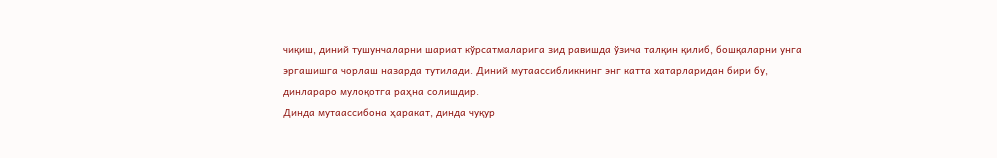чиқиш, диний тушунчаларни шариат кўрсатмаларига зид равишда ўзича талқин қилиб, бошқаларни унга эргашишга чорлаш назарда тутилади. Диний мутаассибликнинг энг катта хатарларидан бири бу, динлараро мулоқотга раҳна солишдир.
Динда мутаассибона ҳаракат, динда чуқур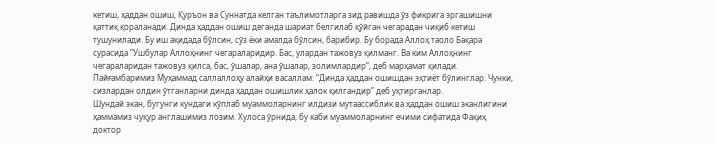кетиш, ҳаддан ошиш, Қуръон ва Суннатда келган таълимотларга зид равишда ўз фикрига эргашишни қаттиқ қораланади. Динда ҳаддан ошиш деганда шариат белгилаб қўйган чегарадан чиқиб кетиш тушунилади. Бу иш ақидада бўлсин, сўз ёки амалда бўлсин, барибир. Бу борада Аллоҳ таоло Бақара сурасида “Ушбулар Аллоҳнинг чегараларидир. Бас, улардан тажовуз қилманг. Ва ким Аллоҳнинг чегараларидан тажовуз қилса, бас, ўшалар, ана ўшалар, золимлардир”, деб марҳамат қилади.
Пайғамбаримиз Муҳаммад саллаллоҳу алайҳи васаллам: “Динда ҳаддан ошишдан эҳтиёт бўлинглар. Чунки, сизлардан олдин ўтганларни динда ҳаддан ошишлик ҳалок қилгандир” деб уқтирганлар.
Шундай экан, бугунги кундаги кўплаб муаммоларнинг илдизи мутаассиблик ва ҳаддан ошиш эканлигини ҳаммамиз чуқур англашимиз лозим. Хулоса ўрнида, бу каби муаммоларнинг ечими сифатида Фақиҳ доктор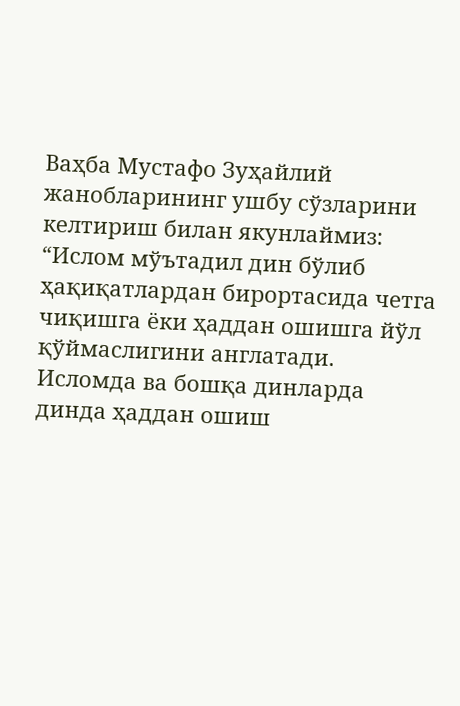Ваҳба Мустафо Зуҳайлий жанобларининг ушбу сўзларини келтириш билан якунлаймиз: “Ислом мўътадил дин бўлиб ҳақиқатлардан бирортасида четга чиқишга ёки ҳаддан ошишга йўл қўймаслигини англатади. Исломда ва бошқа динларда динда ҳаддан ошиш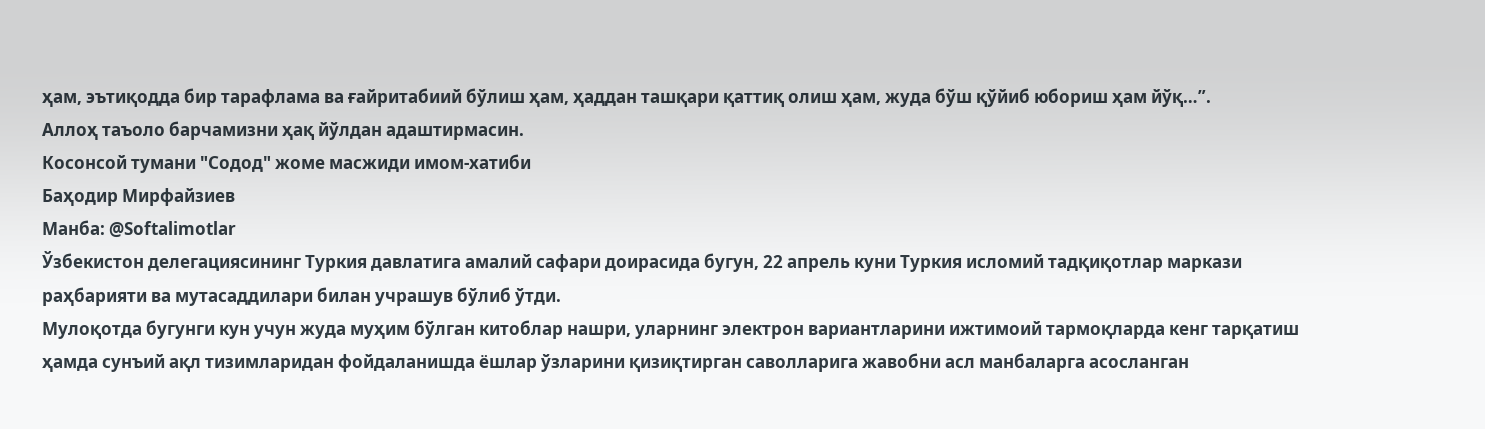ҳам, эътиқодда бир тарафлама ва ғайритабиий бўлиш ҳам, ҳаддан ташқари қаттиқ олиш ҳам, жуда бўш қўйиб юбориш ҳам йўқ…”.
Аллоҳ таъоло барчамизни ҳақ йўлдан адаштирмасин.
Косонсой тумани "Содод" жоме масжиди имом-хатиби
Баҳодир Мирфайзиев
Манба: @Softalimotlar
Ўзбекистон делегациясининг Туркия давлатига амалий сафари доирасида бугун, 22 апрель куни Туркия исломий тадқиқотлар маркази раҳбарияти ва мутасаддилари билан учрашув бўлиб ўтди.
Мулоқотда бугунги кун учун жуда муҳим бўлган китоблар нашри, уларнинг электрон вариантларини ижтимоий тармоқларда кенг тарқатиш ҳамда сунъий ақл тизимларидан фойдаланишда ёшлар ўзларини қизиқтирган саволларига жавобни асл манбаларга асосланган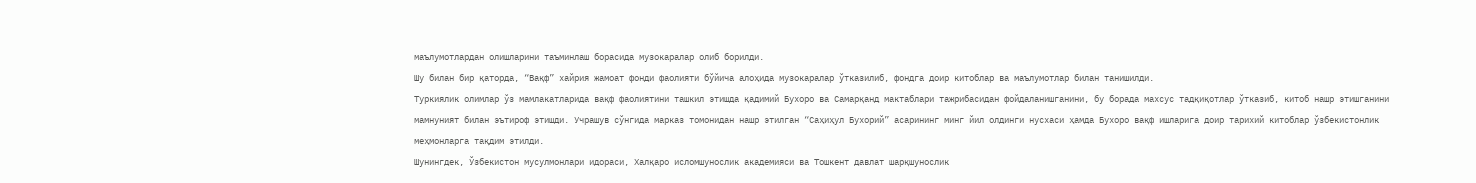маълумотлардан олишларини таъминлаш борасида музокаралар олиб борилди.
Шу билан бир қаторда, “Вақф” хайрия жамоат фонди фаолияти бўйича алоҳида музокаралар ўтказилиб, фондга доир китоблар ва маълумотлар билан танишилди.
Туркиялик олимлар ўз мамлакатларида вақф фаолиятини ташкил этишда қадимий Бухоро ва Самарқанд мактаблари тажрибасидан фойдаланишганини, бу борада махсус тадқиқотлар ўтказиб, китоб нашр этишганини мамнуният билан эътироф этишди. Учрашув сўнгида марказ томонидан нашр этилган “Саҳиҳул Бухорий” асарининг минг йил олдинги нусхаси ҳамда Бухоро вақф ишларига доир тарихий китоблар ўзбекистонлик меҳмонларга тақдим этилди.
Шунингдек, Ўзбекистон мусулмонлари идораси, Халқаро исломшунослик академияси ва Тошкент давлат шарқшунослик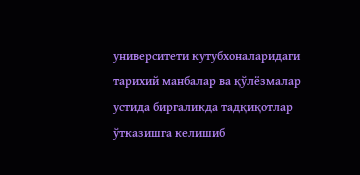университети кутубхоналаридаги тарихий манбалар ва қўлёзмалар устида биргаликда тадқиқотлар ўтказишга келишиб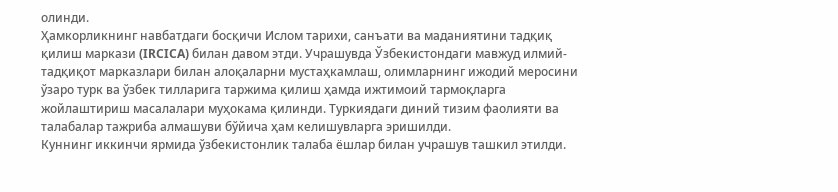олинди.
Ҳамкорликнинг навбатдаги босқичи Ислом тарихи, санъати ва маданиятини тадқиқ қилиш маркази (IRCICA) билан давом этди. Учрашувда Ўзбекистондаги мавжуд илмий-тадқиқот марказлари билан алоқаларни мустаҳкамлаш, олимларнинг ижодий меросини ўзаро турк ва ўзбек тилларига таржима қилиш ҳамда ижтимоий тармоқларга жойлаштириш масалалари муҳокама қилинди. Туркиядаги диний тизим фаолияти ва талабалар тажриба алмашуви бўйича ҳам келишувларга эришилди.
Куннинг иккинчи ярмида ўзбекистонлик талаба ёшлар билан учрашув ташкил этилди.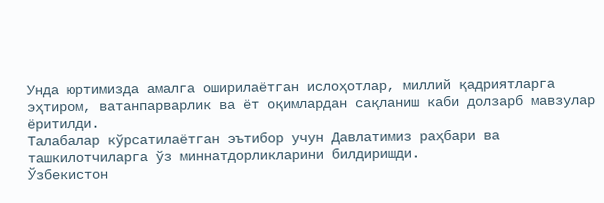Унда юртимизда амалга оширилаётган ислоҳотлар, миллий қадриятларга эҳтиром, ватанпарварлик ва ёт оқимлардан сақланиш каби долзарб мавзулар ёритилди.
Талабалар кўрсатилаётган эътибор учун Давлатимиз раҳбари ва ташкилотчиларга ўз миннатдорликларини билдиришди.
Ўзбекистон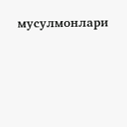мусулмонлари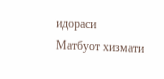идораси
Матбуот хизмати